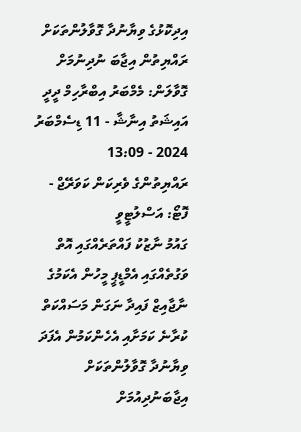އިދިކޮޅުގެ ވިޔާނުދާ ގޮވާލުންތަކަށް ރައްޔިތުން އިޖާބަ ނުދިނުމަށް ގޮވާލަން: މެމްބަރު އިބްރާހިމް ދީދީ
އައިޝަތު އިނާޝާ - 11 ޑިސެމްބަރު 2024 - 13:09
ރައްޔިތުންގެ ވެރިކަން ކަވަރޭޖް - ފޮޓޯ: އަސްލުޓީވީ
ގައުމު ނާޒުކު ފައްތަރެއްގައި އޮތް ވަގުތެއްގައި އެމްޑީޕީ މީހުން އެކަމުގެ ނާޖާއިޒް ފައިދާ ނަގަން މަސައްކަތް ކުރާނެ ކަމަށާއި އެހެންކަމުން އެފަދަ ވިޔާނުދާ ގޮވާލުންތަކަށް އިޖާބަނުދިއުމަށް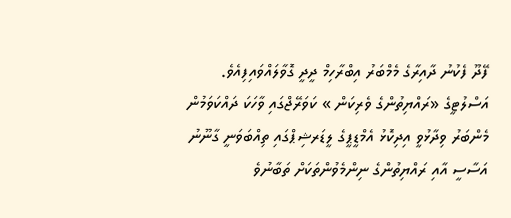ފޭދޫ ފެކުނު ދާއިރާގެ މެމްބަރު އިބްރާހިމް ދީދީ ގޮވާލައްވައިފިއެވެ.
އަސްލުޓީގެ «ރައްޔިތުންގެ ވެރިކަން » ކަވަރޭޖްގައި ވާހަކަ ދައްކަވަމުން މެންބަރު ވިދާޅުވީ އިދިކޮޅު އެމްޑީޕީގެ ލީޑަރޝިޕްގައި ތިއްބަވަނީ ގާނޫނު އަސާސީ އާއި ރައްޔިތުންގެ ނިންމެވުންތަކަށް ތަބާނުވެ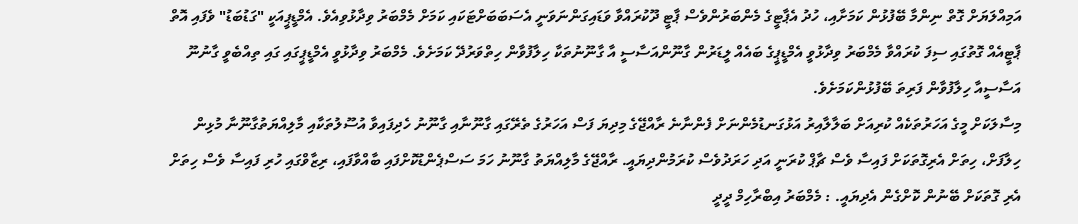އަމިއްލަޔަށް ގޮތް ނިންމާ ބޭފުޅުން ކަމަށާއި، ހުދު އެޕާޓީގެ މެންބަރުންވެސް ޕާޓީ ދޫކުރައްވާ ވަޑައިގަންނަވަނީ އެސަބަބަށްޓަކައި ކަމަށް މެމްބަރު ވިދާޅުވިއެވެ. އެމްޑީޕީއަކީ "ގަޑުބަޑު" ވެފައި އޮތް ޕާޓީއެއް ގޮތުގައި ސިފަ ކުރައްވާ މެމްބަރު ވިދާޅުވީ އެމްޑީޕީގެ ބައެއް ލީޑަރުން ގާނޫންއަސާސީ އާ ގާނޫނުތަކާ ހިލާފުވާން ހިތްވަރުދޭ ކަމަށެވެ. މެމްބަރު ވިދާޅުވީ އެމްޑީޕީގައި ގައި ތިއްބެވީ ގާނުނޫ އަސާސީއާ ހިލާފުވާން ފަރިތަ ބޭފުޅުންކަމަށެވެ.
މިސާލަކަށް މީގެ އަހަރުތަކެއް ކުރިއަށް ބަލާލާއިރު އަޅުގަނޑުމެންނަށް ފެންނާނެ ރާއްޖޭގެ މިދިޔަ ފަސް އަހަރުގެ ތެރޭގައި ގާނޫނާއި ގާނޫނު ހެދިފައިވާ އުސޫލުތަކާއި މާލިއްޔަތުގާނޫނާ މުޅިން ހިލާފަށް، ހިތަށް އެރިގޮތަކަށް ފައިސާ ވެސް ޗާޕް ކުރަނީ އަދި ހަރަދުވެސް ކުރަމުންދިޔައީ. ރާއްޖޭގެ މާލިއްޔަތު ގާނޫނު ހަމަ ސަސްޕެންޑުކޮށްފައި ބާއްވާފައި، ރިޒާވްގައި ހުރި ފައިސާ ވެސް ހިތަށް އެރި ގޮތަކަށް ބޭނުން ކޮށްގެން އެދިޔައީ. : މެމްބަރު އިބްރާހިމް ދީދީ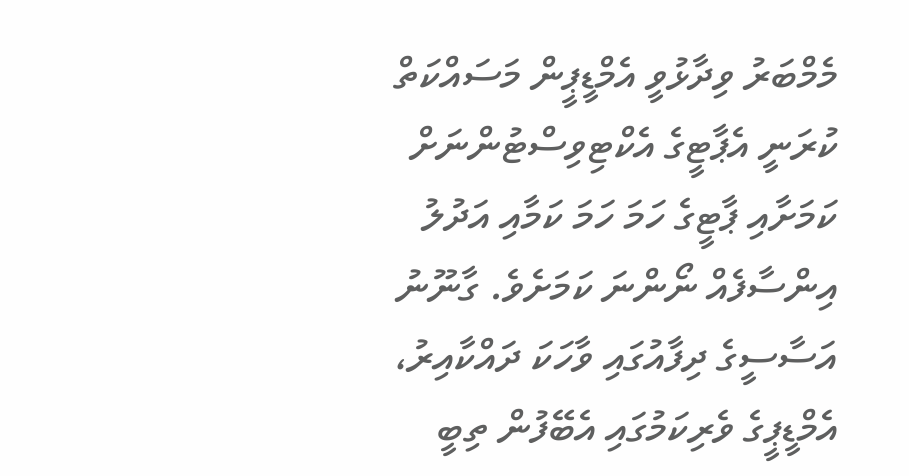މެމްބަރު ވިދާޅުވީ އެމްޑީޕީން މަސައްކަތް ކުރަނީ އެޕާޓީގެ އެކްޓިވިސްޓުންނަށް ކަމަށާއި ޕާޓީގެ ހަމަ ހަމަ ކަމާއި އަދުލު އިންސާފެއް ނޯންނަ ކަމަށެވެ. ގާނޫނު އަސާސީގެ ދިފާއުގައި ވާހަކަ ދައްކާއިރު، އެމްޑީޕީގެ ވެރިކަމުގައި އެބޭފުން ތިބީ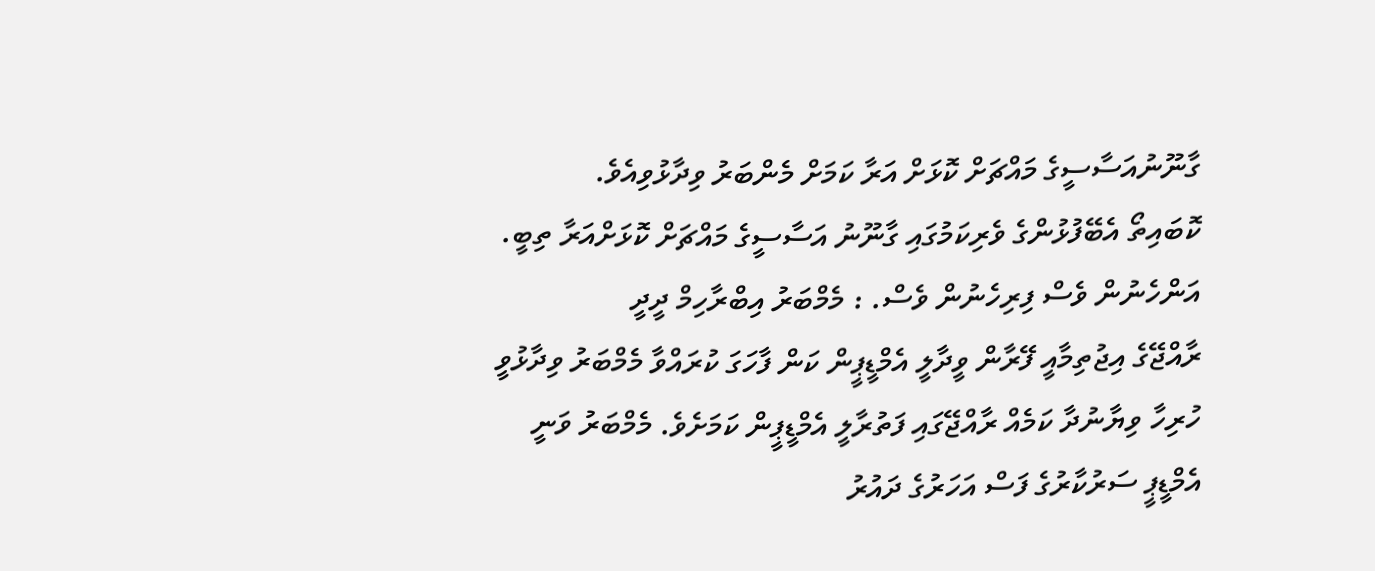ގާނޫނުއަސާސީގެ މައްޗަށް ކޮޅަށް އަރާ ކަމަށް މެންބަރު ވިދާޅުވިއެވެ.
ކޮބައިތޯ އެބޭފުޅުންގެ ވެރިކަމުގައި ގާނޫނު އަސާސީގެ މައްޗަށް ކޮޅަށްއަރާ ތިބީ. އަންހެނުން ވެސް ފިރިހެނުން ވެސް. : މެމްބަރު އިބްރާހިމް ދީދީ
ރާއްޖޭގެ އިޖުތިމާއީ ފޭރާން ވީދާލީ އެމްޑީޕީން ކަން ފާހަގަ ކުރައްވާ މެމްބަރު ވިދާޅުވީ ހުރިހާ ވިޔާނުދާ ކަމެއް ރާއްޖޭގައި ފަތުރާލީ އެމްޑީޕީން ކަމަށެވެ. މެމްބަރު ވަނީ އެމްޑީޕީ ސަރުކާރުގެ ފަސް އަހަރުގެ ދައުރު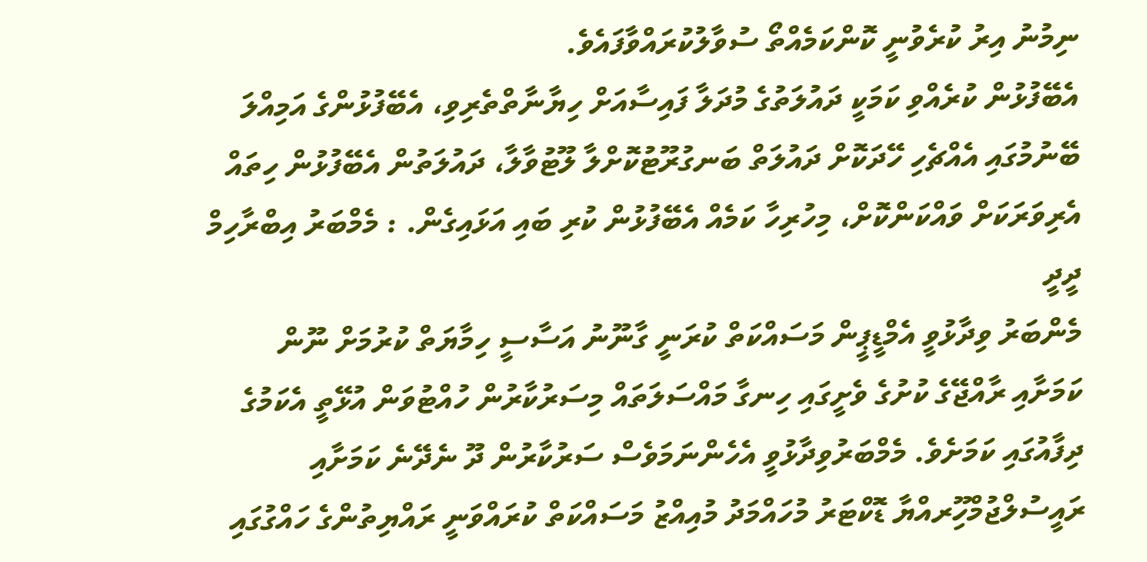ނިމުނު އިރު ކުރެވުނީ ކޮންކަމެއްތޯ ސުވާލުކުރައްވާފައެވެ.
އެބޭފުޅުން ކުރެއްވި ކަމަކީ ދައުލަތުގެ މުދަލާ ފައިސާއަށް ހިޔާނާތްތެރިވި، އެބޭފުޅުންގެ އަމިއްލަ ބޭނުމުގައި އެއްޗެހި ހޭދަކޮށް ދައުލަތް ބަނގުރޫޓުކޮށްލާ ލޫޓުވާލާ، ދައުލަތުން އެބޭފުޅުން ހިތައް އެރިވަރަކަށް ވައްކަންކޮށް، މިހުރިހާ ކަމެއް އެބޭފުޅުން ކުރި ބައި އަޅައިގެން. : މެމްބަރު އިބްރާހިމް ދީދީ
މެންބަރު ވިދާޅުވީ އެމްޑީޕީން މަސައްކަތް ކުރަނީ ގާނޫނު އަސާސީ ހިމާޔަތް ކުރުމަށް ނޫން ކަމަށާއި ރާއްޖޭގެ ކުށުގެ ވެށީގައި ހިނގާ މައްސަލަތައް މިސަރުކާރުން ހުއްޓުވަން އުޅޭތީ އެކަމުގެ ދިފާއުގައި ކަމަށެވެ. މެމްބަރުވިދާޅުވީ އެހެންނަމަވެސް ސަރުކާރުން ދޫ ނެދޭނެ ކަމަށާއި ރައީސުލްޖުމްހޫިރއްޔާ ޑޮކްޓަރު މުހައްމަދު މުއިއްޒު މަސައްކަތް ކުރައްވަނީ ރައްޔިތުންގެ ހައްގުގައި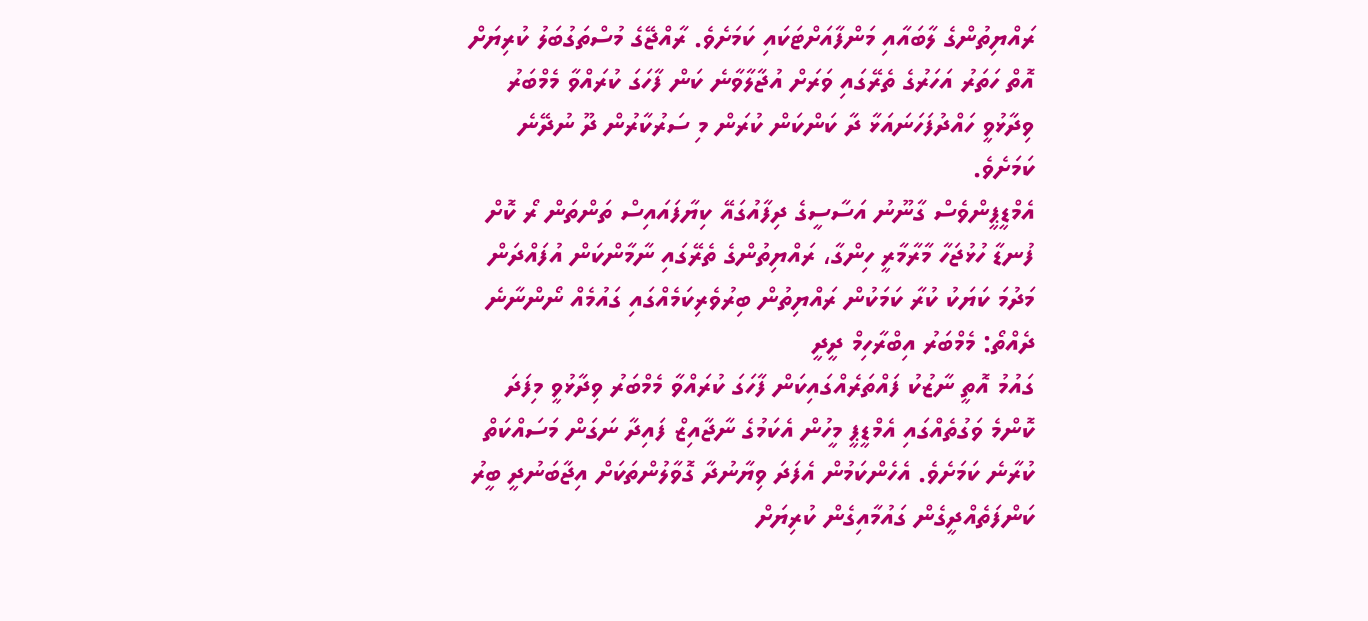ރައްޔިތުންގެ ލާބައާއި މަންފާއަށްޓަކައި ކަމަށެވެ. ރާއްޖޭގެ މުސްތަގުބަލު ކުރިޔަށް އޮތް ހަތަރު އަހަރުގެ ތެރޭގައި ވަރަށް އުޖާލާވާނެ ކަން ފާހަގަ ކުރައްވާ މެމްބަރު ވިދާޅުވީ ހައްދުފަހަނައަޅާ ދާ ކަންކަން ކުރަން މި ސަރުކާރުން ދޫ ނުދޭނެ ކަމަށެވެ.
އެމްޑީޕީންވެސް ގާނޫނު އަސާސީގެ ދިފާއުގައޭ ކިޔާފައައިސް ތަންތަން ރޯ ކޮށް ފުނޑާ ހުޅުޖަހާ މާރާމާރީ ހިންގާ، ރައްޔިތުންގެ ތެރޭގައި ނާމާންކަން އުފައްދަން މަދުމަ ކަޔަކު ކުރާ ކަމަކުން ރައްޔިތުން ބިރުވެރިކަމެއްގައި ގައުމެއް ނޯންނާނެ ދެއްތޯ: މެމްބަރު އިބްރާހިމް ދީދީ
ގައުމު އޮތީ ނާޒުކު ފައްތަރެއްގައިކަން ފާހަގަ ކުރައްވާ މެމްބަރު ވިދާޅުވީ މިފަދަ ކޮންމެ ވަގުތެއްގައި އެމްޑީޕީ މީހުން އެކަމުގެ ނާޖާއިޒް ފައިދާ ނަގަން މަސައްކަތް ކުރާނެ ކަމަށެވެ. އެހެންކަމުން އެފަދަ ވިޔާނުދާ ގޮވާލުންތަކަށް އިޖާބަނުދީ ބީރު ކަންފަތެއްދީގެން ގައުމާއިގެން ކުރިޔަށް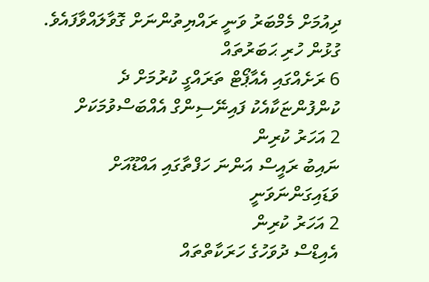ދިއުމަށް މެމްބަރު ވަނީ ރައްޔިތުންނަށް ގޮވާލައްވާފައެވެ.
ގުޅުން ހުރި ޙަބަރުތައް
6 ރަށެއްގައި އެއާޕޯޓް ތަރައްގީ ކުރުމަށް ދެ ކުންފުންޏަކާއެކު ފައިނޭސިންގް އެއްބަސްވުމަކަށް
2 އަހަރު ކުރިން
ނައިބު ރައީސް އަންނަ ހަފްތާގައި އައްޑޫއަށް ވަޑައިގަންނަވަނީ
2 އަހަރު ކުރިން
އެއިޑްސް ދުވަހުގެ ހަރަކާތްތައް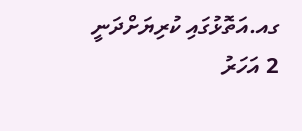ގއ.އަތޮޅުގައި ކުރިޔަށްދަނީ
2 އަހަރު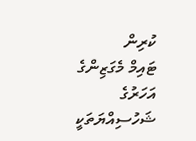ކުރިން
ޓައިމް މެގަޒިންގެ އަހަރުގެ ޝަހުސިއްޔަތަކީ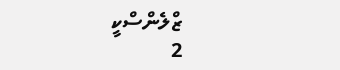ޒްލެންސްކީ
2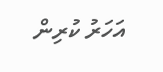އަހަރު ކުރިން